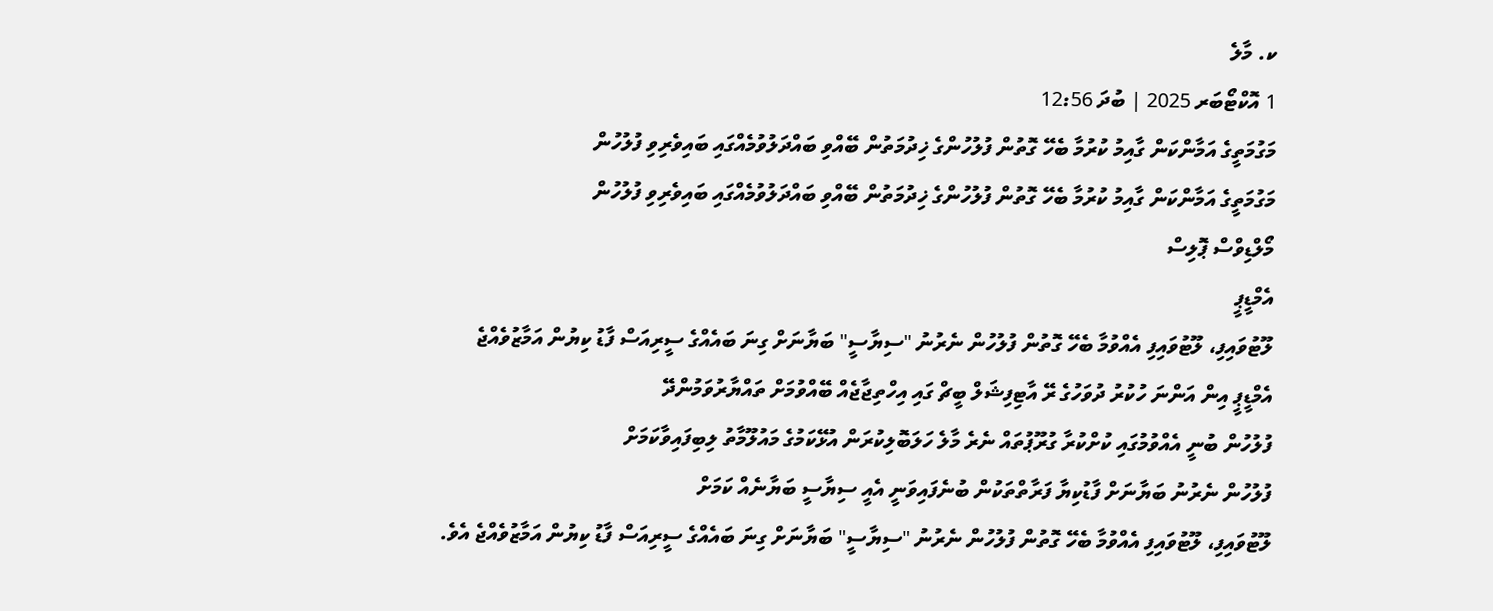ކ. މާލެ
1 އޮކްޓޯބަރ 2025 | ބުދަ 12:56
މަގުމަތީގެ އަމާންކަން ގާއިމު ކުރުމާ ބެހޭ ގޮތުން ފުލުހުންގެ ޚިދުމަތުން ބޭއްވި ބައްދަލުވުމެއްގައި ބައިވެރިވި ފުލުހުން
މަގުމަތީގެ އަމާންކަން ގާއިމު ކުރުމާ ބެހޭ ގޮތުން ފުލުހުންގެ ޚިދުމަތުން ބޭއްވި ބައްދަލުވުމެއްގައި ބައިވެރިވި ފުލުހުން
މޯލްޑިވްސް ޕޮލިސް
އެމްޑީޕީ
ލޫޓުވައިފި، ލޫޓުވައިފި އެއްވުމާ ބެހޭ ގޮތުން ފުލުހުން ނެރުނު "ސިޔާސީ" ބަޔާނަށް ގިނަ ބައެއްގެ ސީރިއަސް ފާޑު ކިޔުން އަމާޒުވެއްޖެ
އެމްޑީޕީ އިން އަންނަ ހުކުރު ދުވަހުގެ ރޭ އާޓިފިޝަލް ބީޗް ގައި އިހްތިޖާޖެއް ބޭއްވުމަށް ތައްޔާރުވަމުންދޭ
ފުލުހުން ބުނީ އެއްވުމުގައި ކުށްކުރާ ގުރޫޕުތައް ނެރެ މާލެ ހަލަބޮލިކުރަން އުޅޭކަމުގެ މައުލޫމާތު ލިބިފައިވާކަމަށް
ފުލުހުން ނެރުނު ބަޔާނަށް ފާޑުކިޔާ ފަރާތްތަކުން ބުނެފައިވަނީ އެއީ ސިޔާސީ ބަޔާނެއް ކަމަށް
ލޫޓުވައިފި، ލޫޓުވައިފި އެއްވުމާ ބެހޭ ގޮތުން ފުލުހުން ނެރުނު "ސިޔާސީ" ބަޔާނަށް ގިނަ ބައެއްގެ ސީރިއަސް ފާޑު ކިޔުން އަމާޒުވެއްޖެ އެވެ.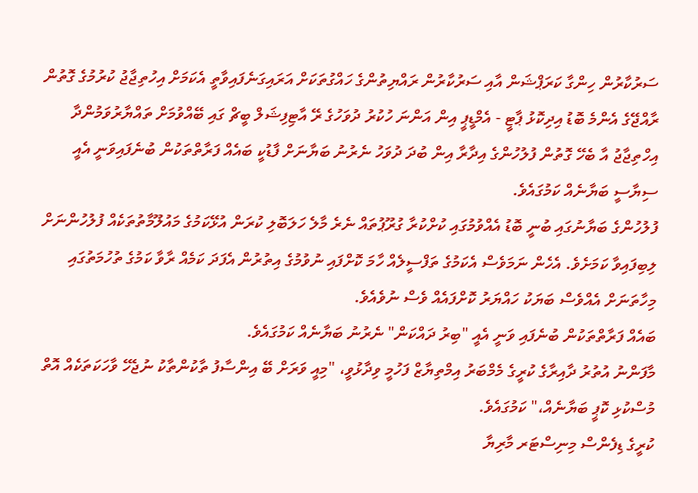ސަރުކާރުން ހިންގާ ކަރަޕްޝަން އާއި ސަރުކާރުން ރައްޔިތުންގެ ހައްގުތަކަށް އަރައިގަނެފައިވާތީ އެކަމަށް އިހުތިޖާޖު ކުރުމުގެ ގޮތުން ރާއްޖޭގެ އެންމެ ބޮޑު އިދިކޮޅު ޕާޓީ - އެމްޑީޕީ އިން އަންނަ ހުކުރު ދުވަހުގެ ރޭ އާޓިފިޝަލް ބީޗް ގައި ބޭއްވުމަށް ތައްޔާރުވަމުންދާ އިހްތިޖާޖު އާ ބެހޭ ގޮތުން ފުލުހުންގެ އިދާރާ އިން ބުދަ ދުވަހު ނެރުނު ބަޔާނަށް ފާޑުކީ ބައެއް ފަރާތްތަކުން ބުނެފައިވަނީ އެއީ ސިޔާސީ ބަޔާނެއް ކަމުގައެވެ.
ފުލުހުންގެ ބަޔާނުގައި ބުނީ ބޮޑު އެއްވުމުގައި ކުށްކުރާ ގުރޫޕުތައް ނެރެ މާލެ ހަލަބޮލި ކުރަން އުޅޭކަމުގެ މައުލޫމާތުތަކެއް ފުލުހުންނަށް ލިބިފައިވާ ކަމަށެވެ. އެހެން ނަމަވެސް އެކަމުގެ ތަފްސީލެއް ހާމަ ކޮށްފައި ނުވުމުގެ އިތުރުން އެފަދަ ކަމެއް ރާވާ ކަމުގެ ތުހުމަތުގައި މިހާތަނަށް އެއްވެސް ބަޔަކު ހައްޔަރު ކޮށްފައެއް ވެސް ނުވެއެވެ.
ބައެއް ފަރާތްތަކުން ބުނެފައި ވަނީ އެއީ "ބިރު ދައްކަން" ނެރުނު ބަޔާނެއް ކަމުގައެވެ.
މާފަންނު އުތުރު ދާއިރާގެ ކުރީގެ މެމްބަރު އިމްތިޔާޒް ފަހުމީ ވިދާޅުވީ، "މިއީ ވަރަށް ބޭ އިންސާފު ތާކުންތާކު ނުޖެހޭ ވާހަކަތަކެއް އޮތް މުސްކުޅި ކޮޕީ ބަޔާނެއް،" ކަމުގައެވެ.
ކުރީގެ ޑިފެންސް މިނިސްޓަރ މާރިޔާ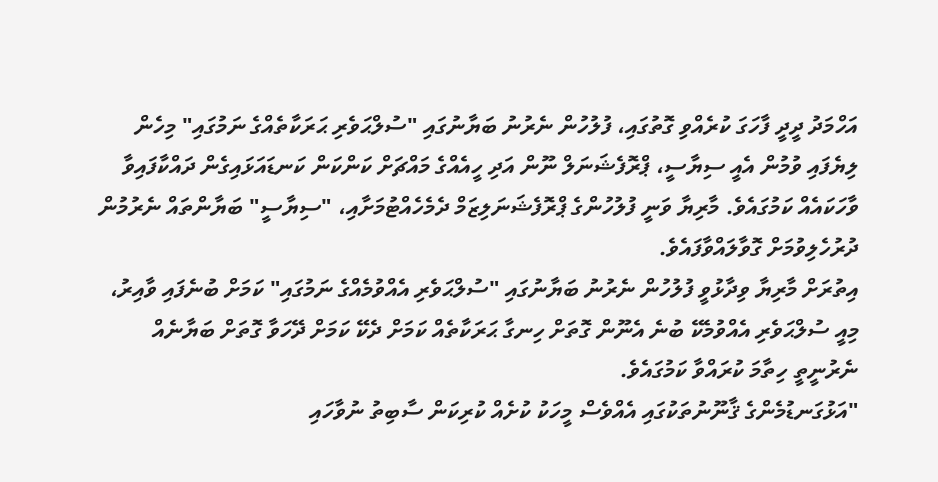އަހްމަދު ދީދީ ފާހަގަ ކުރެއްވި ގޮތުގައި، ފުލުހުން ނެރުނު ބަޔާނުގައި "ސުލްޙަވެރި ޙަރަކާތެއްގެ ނަމުގައި" މިހެން ލިޔެފައި ވުމުން އެއީ ސިޔާސީ، ޕްރޮފެޝަނަލް ނޫން އަދި ހީއެއްގެ މައްޗަށް ކަންކަން ކަނޑައަޅައިގެން ދައްކާފައިވާ ވާހަކައެއް ކަމުގައެވެ. މާރިޔާ ވަނީ ފުލުހުންގެ ޕްރޮފެޝަނަލިޒަމް ދެމެހެއްޓުމަށާއި، "ސިޔާސީ" ބަޔާންތައް ނެރުމުން ދުރުހެލިވުމަށް ގޮވާލައްވާފައެވެ.
އިތުރަށް މާރިޔާ ވިދާޅުވީ ފުލުހުން ނެރުނު ބަޔާނުގައި "ސުލްޙަވެރި އެއްވުމެއްގެ ނަމުގައި" ކަމަށް ބުނެފައި ވާއިރު، މިއީ ސުލްޙަވެރި އެއްވުމެކޭ ބުނެ އެނޫން ގޮތަށް ހިނގާ ޙަރަކާތެއް ކަމަށް ދެކޭ ކަމަށް ދޭހަވާ ގޮތަށް ބަޔާނެއް ނެރުނީތީ ހިތާމަ ކުރައްވާ ކަމުގައެވެ.
"އަޅުގަނޑުމެންގެ ޤާނޫނުތަކުގައި އެއްވެސް މީހަކު ކުށެއް ކުރިކަން ސާބިތު ނުވާހައި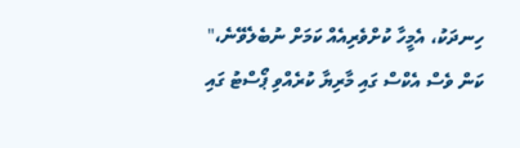ހިނދަކު، އެމީހާ ކުށްވެރިއެއް ކަމަށް ނުބެލެވޭނެ،" ކަން ވެސް އެކްސް ގައި މާރިޔާ ކުރެއްވި ޕޯސްޓު ގައި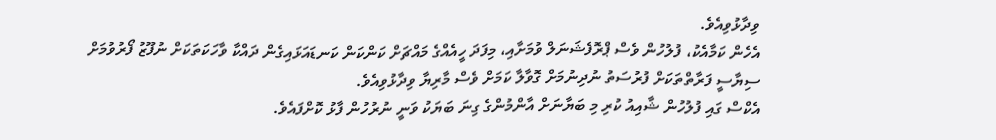ވިދާޅުވިއެވެ.
އެހެން ކަމާއެކު، ފުލުހުން ވެސް ޕްރޮފެޝަނަލް ވުމަށާއި، މިފަދަ ހީއެއްގެ މައްޗަށް ކަންކަން ކަނޑައަޅައިގެން ދައްކާ ވާހަކަތަކަށް ނުފޫޒު ފޯރުވުމަށް ސިޔާސީ ފަރާތްތަކަށް ފުރުސަތު ނުދިނުމަށް ގޮވާލާ ކަމަށް ވެސް މާރިޔާ ވިދާޅުވިއެވެ.
އެކްސް ގައި ފުލުހުން ޝާއިއު ކުރި މި ބަޔާނަށް އާންމުންގެ ގިނަ ބަޔަކު ވަނީ ނުރުހުން ފާޅު ކޮށްފައެވެ.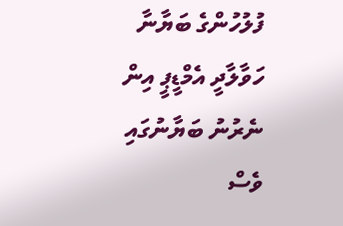ފުލުހުންގެ ބަޔާނާ ހަވާލާދީ އެމްޑީޕީ އިން ނެރުނު ބަޔާނުގައި ވެސް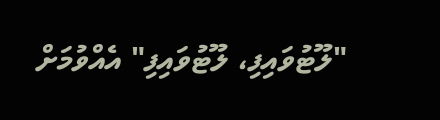"ލޫޓުވައިފި، ލޫޓުވައިފި" އެއްވުމަށް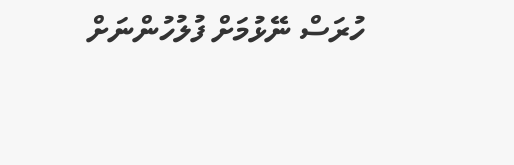ހުރަސް ނޭޅުމަށް ފުލުހުންނަށް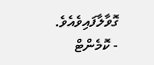ގޮވާލާފައިވެއެވެ.
- ކޮމެންޓް